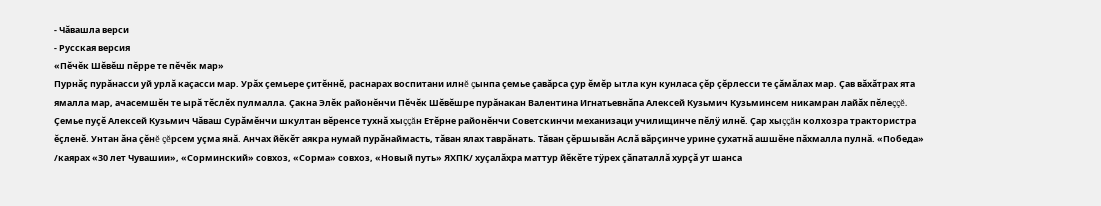- Чăвашла верси
- Русская версия
«Пĕчĕк Шĕвĕш пĕрре те пĕчĕк мар»
Пурнăç пурăнасси уй урлă каçасси мар. Урăх çемьере çитĕннĕ, раснарах воспитани илнĕ çынпа çемье çавăрса çур ĕмĕр ытла кун кунласа çĕр çĕрлесси те çăмăлах мар. Çав вăхăтрах ята ямалла мар, ачасемшĕн те ырă тĕслĕх пулмалла. Çакна Элĕк районĕнчи Пĕчĕк Шĕвĕшре пурăнакан Валентина Игнатьевнăпа Алексей Кузьмич Кузьминсем никамран лайăх пĕлеççĕ.
Çемье пуçĕ Алексей Кузьмич Чăваш Сурăмĕнчи шкултан вĕренсе тухнă хыççăн Етĕрне районĕнчи Советскинчи механизаци училищинче пĕлÿ илнĕ. Çар хыççăн колхозра трактористра ĕçленĕ. Унтан ăна çĕнĕ çĕрсем уçма янă. Анчах йĕкĕт аякра нумай пурăнаймасть, тăван ялах таврăнать. Тăван çĕршывăн Аслă вăрçинче урине çухатнă ашшĕне пăхмалла пулнă. «Победа» /каярах «30 лет Чувашии», «Сорминский» совхоз, «Сорма» совхоз, «Новый путь» ЯХПК/ хуçалăхра маттур йĕкĕте тÿрех çăпаталлă хурçă ут шанса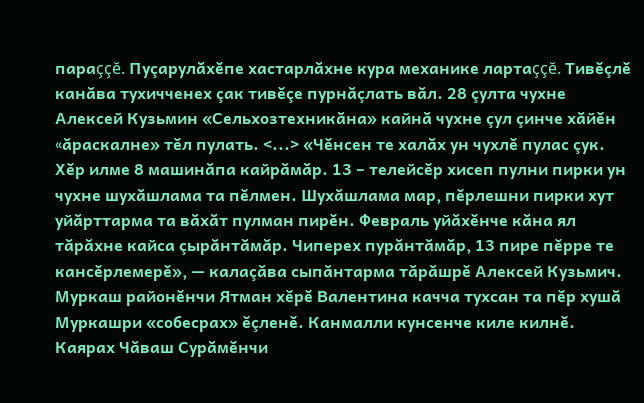параççĕ. Пуçарулăхĕпе хастарлăхне кура механике лартаççĕ. Тивĕçлĕ канăва тухичченех çак тивĕçе пурнăçлать вăл. 28 çулта чухне Алексей Кузьмин «Сельхозтехникăна» кайнă чухне çул çинче хăйĕн «ăраскалне» тĕл пулать. <...> «Чĕнсен те халăх ун чухлĕ пулас çук. Хĕр илме 8 машинăпа кайрăмăр. 13 – телейсĕр хисеп пулни пирки ун чухне шухăшлама та пĕлмен. Шухăшлама мар, пĕрлешни пирки хут уйăрттарма та вăхăт пулман пирĕн. Февраль уйăхĕнче кăна ял тăрăхне кайса çырăнтăмăр. Чиперех пурăнтăмăр, 13 пире пĕрре те кансĕрлемерĕ», — калаçăва сыпăнтарма тăрăшрĕ Алексей Кузьмич.
Муркаш районĕнчи Ятман хĕрĕ Валентина качча тухсан та пĕр хушă Муркашри «собесрах» ĕçленĕ. Канмалли кунсенче киле килнĕ. Каярах Чăваш Сурăмĕнчи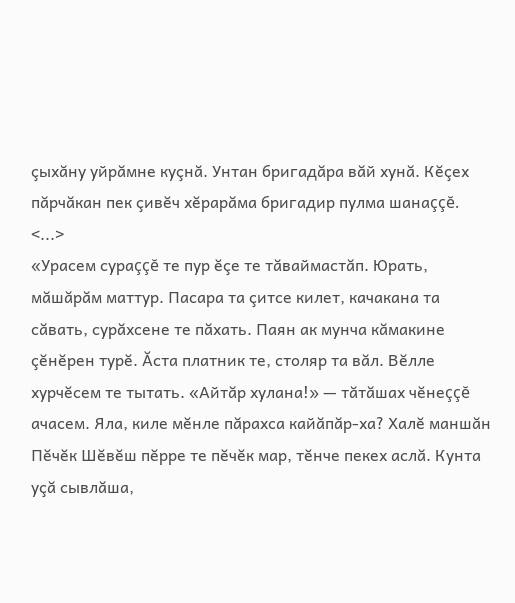çыхăну уйрăмне куçнă. Унтан бригадăра вăй хунă. Кĕçех пăрчăкан пек çивĕч хĕрарăма бригадир пулма шанаççĕ. <...>
«Урасем сураççĕ те пур ĕçе те тăваймастăп. Юрать, мăшăрăм маттур. Пасара та çитсе килет, качакана та сăвать, сурăхсене те пăхать. Паян ак мунча кăмакине çĕнĕрен турĕ. Ăста платник те, столяр та вăл. Вĕлле хурчĕсем те тытать. «Айтăр хулана!» — тăтăшах чĕнеççĕ ачасем. Яла, киле мĕнле пăрахса кайăпăр-ха? Халĕ маншăн Пĕчĕк Шĕвĕш пĕрре те пĕчĕк мар, тĕнче пекех аслă. Кунта уçă сывлăша,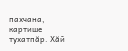пахчана, картише тухатпăр. Хăй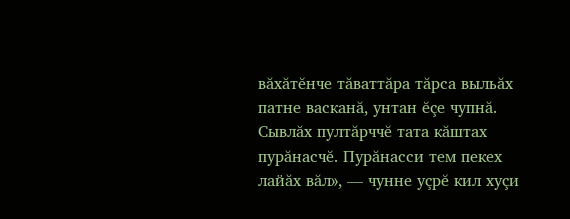вăхăтĕнче тăваттăра тăрса выльăх патне васканă, унтан ĕçе чупнă. Сывлăх пултăрччĕ тата кăштах пурăнасчĕ. Пурăнасси тем пекех лайăх вăл», — чунне уçрĕ кил хуçи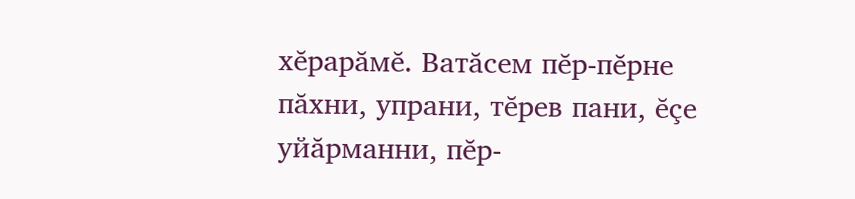хĕрарăмĕ. Ватăсем пĕр-пĕрне пăхни, упрани, тĕрев пани, ĕçе уйăрманни, пĕр-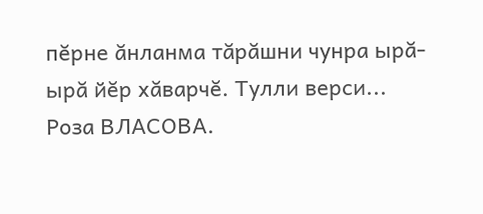пĕрне ăнланма тăрăшни чунра ырă-ырă йĕр хăварчĕ. Тулли верси...
Роза ВЛАСОВА.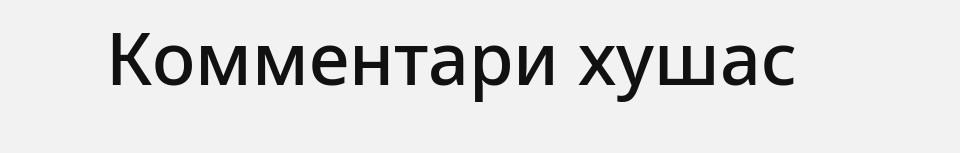Комментари хушас